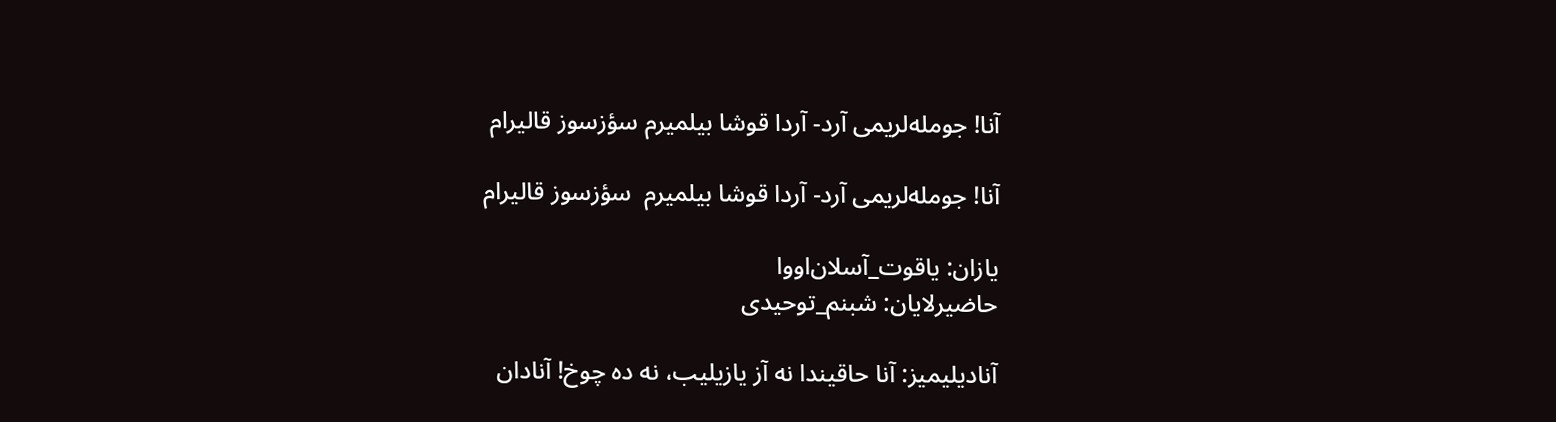آنا! جومله‌لریمی آرد- آردا قوشا بیلمیرم سؤزسوز قالیرام

آنا! جومله‌لریمی آرد- آردا قوشا بیلمیرم  سؤزسوز قالیرام

یازان: یاقوت_آسلان‌اووا
حاضیرلایان: شبنم_توحیدی

آنادیلیمیز: آنا حاقیندا نه آز یازیلیب، نه ده چوخ! آنادان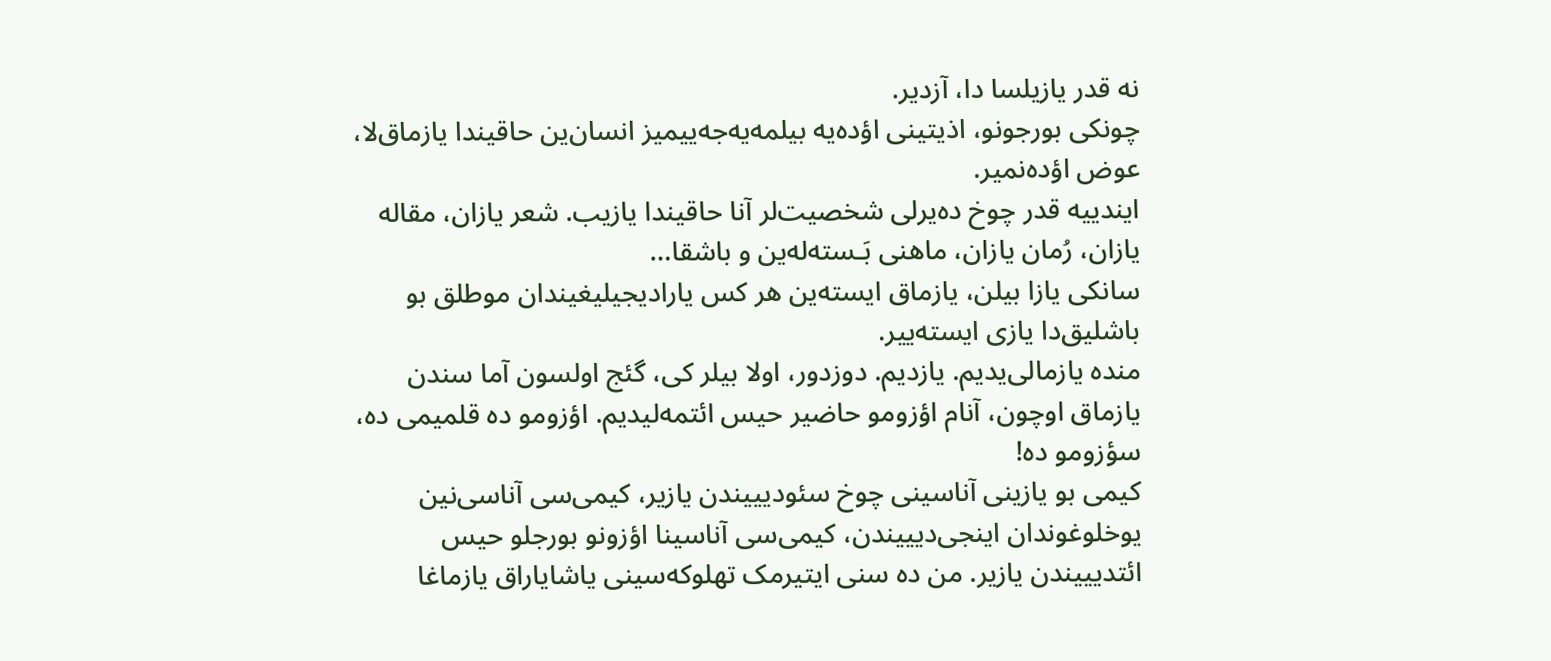نه قدر یازیلسا دا، آزدیر.
چونکی بورجونو، اذیتینی اؤده‌یه بیلمه‌یه‌جه‌ییمیز انسان‌ین حاقیندا یازماق‌لا، عوض اؤده‌نمیر.
ایندییه قدر چوخ ده‌یرلی شخصیت‌لر آنا حاقیندا یازیب. شعر یازان، مقاله یازان، رُمان یازان، ماهنی بَـسته‌له‌ین و باشقا…
سانکی یازا بیلن، یازماق ایسته‌ین هر کس یارادیجیلیغیندان موطلق بو باشلیق‌دا یازی ایسته‌ییر.
منده یازمالی‌یدیم. یازدیم. دوزدور، اولا بیلر کی، گئج اولسون آما سندن یازماق اوچون، آنام اؤزومو حاضیر حیس ائتمه‌لیدیم. اؤزومو ده قلمیمی ده، سؤزومو ده!
کیمی بو یازینی آناسینی چوخ سئودیییندن یازیر، کیمی‌سی آناسی‌نین یوخلوغوندان اینجی‌دیییندن، کیمی‌سی آناسینا اؤزونو بورجلو حیس ائتدیییندن یازیر. من ده سنی ایتیرمک تهلوکه‌سینی یاشایاراق یازماغا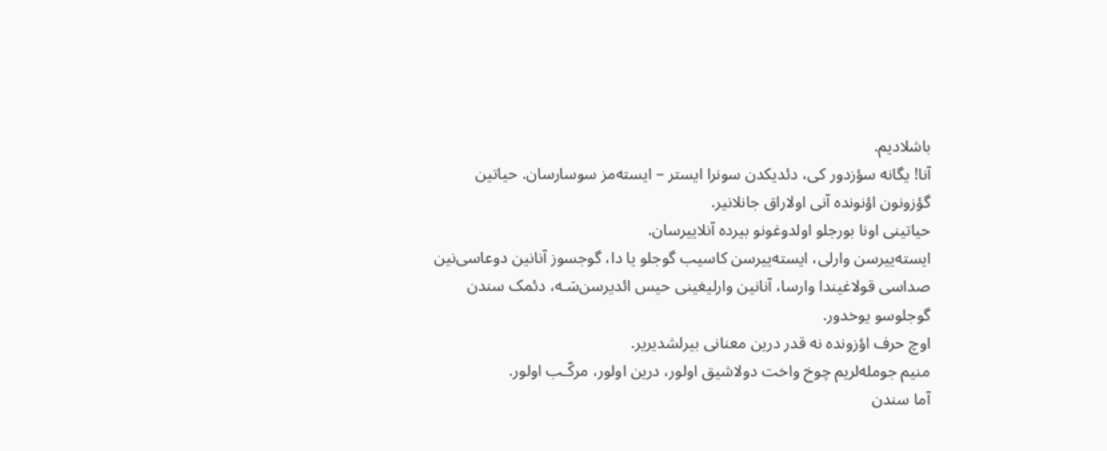باشلادیم.
آنا! یگانه سؤزدور کی، دئدیکدن سونرا ایستر – ایسته‌مز سوسارسان. حیاتین گؤزونون اؤنونده آنی اولاراق جانلانیر.
حیاتینی اونا بورجلو اولدوغونو بیرده آنلاییرسان.
ایسته‌ییرسن وارلی‌، ایسته‌ییرسن کاسیب گوجلو یا دا، گوجسوز آنانین دوعاسی‌نین صداسی قولاغیندا وارسا، آنانین وارلیغینی حیس ائدیرسن‌سَـه، دئمک سندن گوجلوسو یوخدور.
اوچ حرف اؤزونده نه قدر درین معنانی بیرلشدیریر.
منیم جومله‌لریم چوخ واخت دولاشیق اولور، درین اولور، مرکّـب اولور.
آما سندن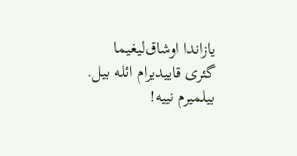یازاندا اوشاق‌لیغیما گئری قاییدیرام ائله بیل. بیلمیرم نییه!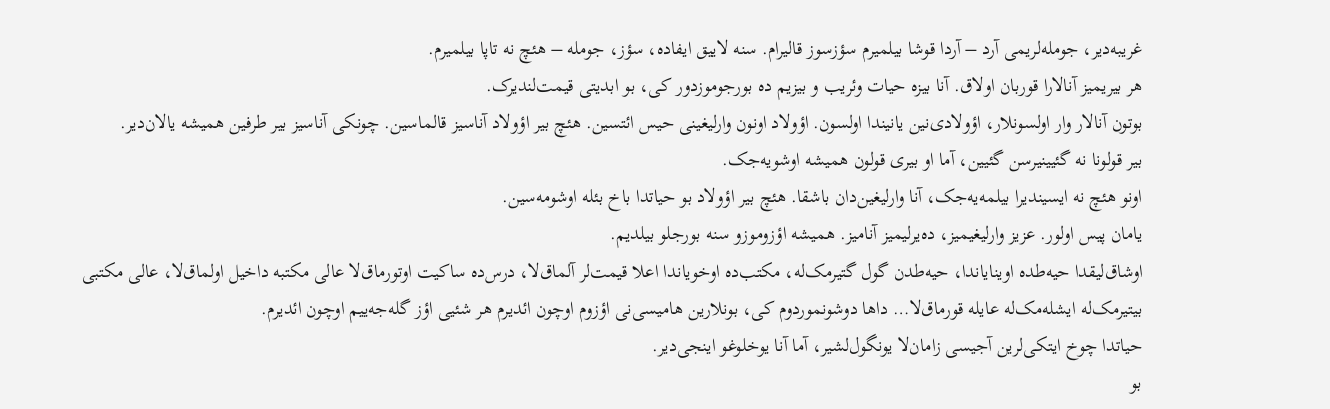غریبه‌دیر، جومله‌لریمی آرد – آردا قوشا بیلمیرم سؤزسوز قالیرام. سنه لاییق ایفاده، سؤز، جومله – هئچ نه تاپا بیلمیرم.
هر بیریمیز آنالارا قوربان اولاق. آنا بیزه حیات وئریب و بیزیم ده بورجوموزدور کی، بو ابدیتی قیمت‌لندیرک.
بوتون آنالار وار اولسونلار، اؤولادی‌نین یانیندا اولسون. اؤولاد اونون وارلیغینی حیس ائتسین. هئچ بیر اؤولاد آناسیز قالماسین. چونکی آناسیز بیر طرفین همیشه یالان‌دیر.
بیر قولونا نه گئیینیرسن گئیین، آما او بیری قولون همیشه اوشویه‌جک.
اونو هئچ نه ایسیندیرا بیلمه‌یه‌جک، آنا وارلیغین‌دان باشقا. هئچ بیر اؤولاد بو حیاتدا باخ بئله اوشومه‌سین.
یامان پیس اولور. عزیز وارلیغیمیز، ده‌یرلیمیز آنامیز. همیشه اؤزوموزو سنه بورجلو بیلدیم.
اوشاق‌لیقدا حیه‌طده اوینایاندا، حیه‌طدن گول گتیرمک‌له، مکتب‌ده اوخویاندا اعلا قیمت‌لر آلماق‌لا، درس‌ده ساکیت اوتورماق‌لا عالی مکتبه داخیل اولماق‌لا، عالی مکتبی بیتیرمک‌له ایشله‌مک‌له عایله قورماق‌لا… داها دوشونموردوم کی، بونلارین هامیسی‌نی اؤزوم اوچون ائدیرم هر شئیی اؤز گله‌جه‌ییم اوچون ائدیرم.
حیاتدا چوخ ایتکی‌لرین آجیسی زامان‌لا یونگول‌لشیر، آما آنا یوخلوغو اینجی‌دیر.
بو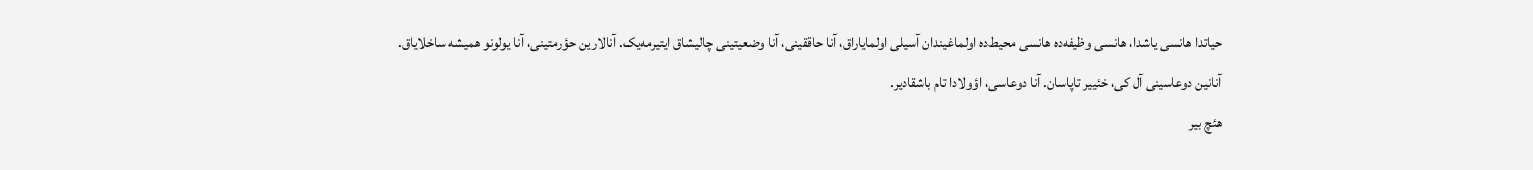حیاتدا هانسی یاشدا، هانسی وظیفه‌ده هانسی محیط‌ده اولماغیندان آسیلی اولمایاراق، آنا حاققینی، آنا وضعیتینی چالیشاق ایتیرمه‌یک. آنالارین حؤرمتینی، آنا یولونو همیشه ساخلایاق.
آنانین دوعاسینی آل کی، خئییر تاپاسان. آنا دوعاسی، اؤولادا تام باشقادیر.
هئچ بیر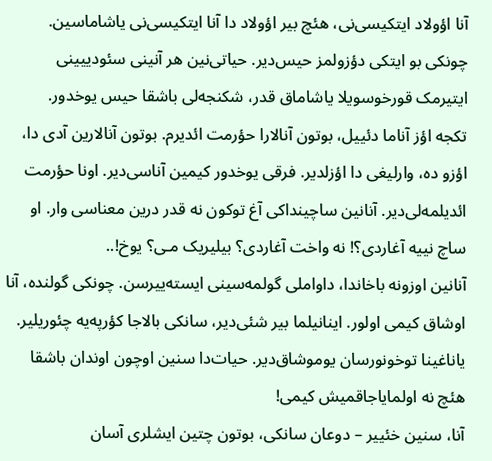آنا اؤولاد ایتکیسی‌نی، هئچ بیر اؤولاد دا آنا ایتکیسی‌نی یاشاماسین. چونکی بو ایتکی دؤزولمز حیس‌دیر. حیاتی‌نین هر آنینی سئودییینی ایتیرمک قورخوسویلا یاشاماق قدر، شکنجه‌لی باشقا حیس یوخدور.
تکجه اؤز آناما دئییل، بوتون آنالارا حؤرمت ائدیرم. بوتون آنالارین آدی دا، اؤزو ده، وارلیغی دا اؤزلدیر. فرقی یوخدور کیمین آناسی‌دیر. اونا حؤرمت ائدیلمه‌لی‌دیر. آنانین ساچینداکی آغ توکون نه قدر درین معناسی وار. او ساچ نییه آغاردی؟! نه واخت آغاردی؟ بیلیریک مـی؟ یوخ!..
آنانین اوزونه باخاندا، داواملی گولمه‌سینی ایسته‌ییرسن. چونکی گولنده، آنا اوشاق کیمی اولور. اینانیلما بیر شئی‌دیر، سانکی بالاجا کؤرپه‌یه چئوریلیر. یاناغینا توخونورسان یوموشاق‌دیر. حیات‌دا سنین اوچون اوندان باشقا هئچ نه اولمایاجاقمیش کیمی!
آنا، سنین خئییر – دوعان سانکی، بوتون چتین ایشلری آسان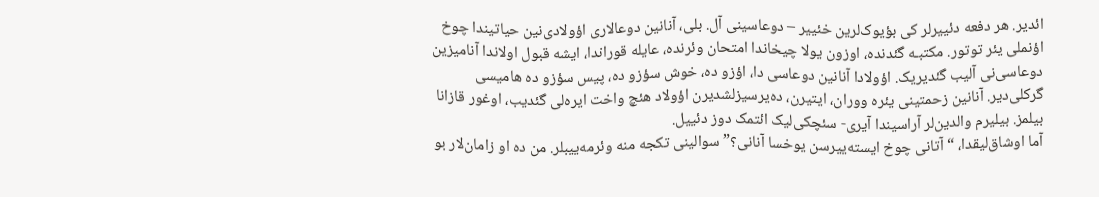ائدیر. هر دفعه دئییرلر کی بؤیوک‌لرین خئییر – دوعاسینی آل. بلی، آنانین دوعالاری اؤولادی‌نین حیاتیندا چوخ اؤنملی یئر توتور. مکتبـه گئدنده، اوزون یولا چیخاندا امتحان وئرنده، عایله قوراندا، ایشه قبول اولاندا آنامیزین دوعاسی‌نی آلیب گئدیریک. اؤولادا آنانین دوعاسی دا، اؤزو ده، خوش سؤزو ده، پیس سؤزو ده هامیسی گرکلی‌دیر. آنانین زحمتینی یئره ووران، ایتیرن، ده‌یرسیزلشدیرن اؤولاد هئچ واخت ایره‌لی گئدیب، اوغور قازانا بیلمز. بیلیرم والدین‌لر آراسیندا آیری- سئچکی‌لیک ائتمک دوز دئییل.
آما اوشاق‌لیقدا، “آتانی چوخ ایسته‌ییرسن یوخسا آنانی؟” سوالینی تکجه منه وئرمه‌ییبلر. من ده او زامان‌لار بو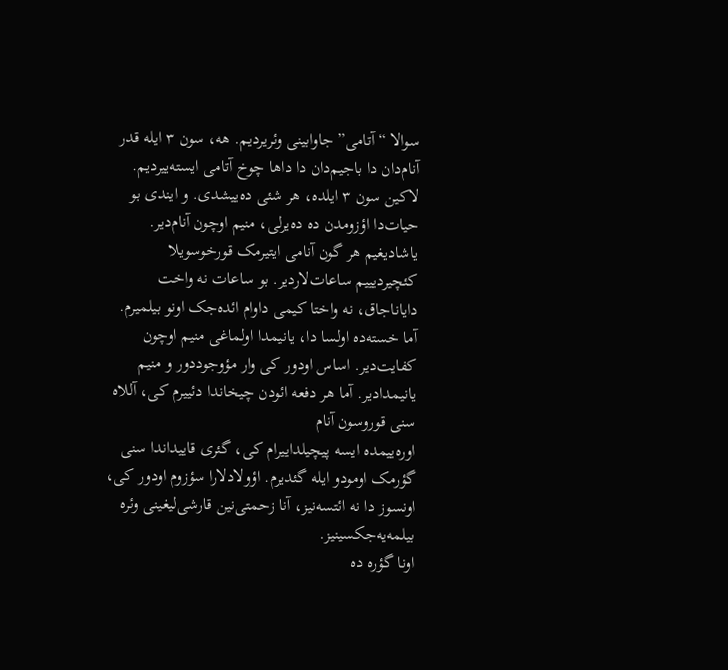سوالا “آتامی” جاوابینی وئریردیم. هه، سون ۳ ایله قدر آنام‌دان دا باجیم‌دان دا داها چوخ آتامی ایسته‌ییردیم. لاکین سون ۳ ایلده، هر شئی ده‌ییشدی. و ایندی بو حیات‌دا اؤزومدن ده ده‌یرلی، منیم اوچون آنام‌دیر. یاشادیغیم هر گون آنامی ایتیرمک قورخوسویلا کئچیردیییم ساعات‌لاردیر. بو ساعات نه واخت دایاناجاق، نه واختا کیمی داوام ائده‌جک اونو بیلمیرم. آما خسته‌ده اولسا دا، یانیمدا اولماغی منیم اوچون کفایت‌دیر. اساس اودور کی وار مؤوجوددور و منیم یانیمدادیر. آما هر دفعه ائودن چیخاندا دئییرم کی، آللاه سنی قوروسون آنام
اوره‌ییمده ایسه پیچیلداییرام کی، گئری قاییداندا سنی گؤرمک اومودو ایله گئدیرم. اؤولادلارا سؤزوم اودور کی، اونسوز دا نه ائتسه‌نیز، آنا زحمتی‌نین قارشی‌لیغینی وئره بیلمه‌یه‌جکسینیز.
اونا گؤره ده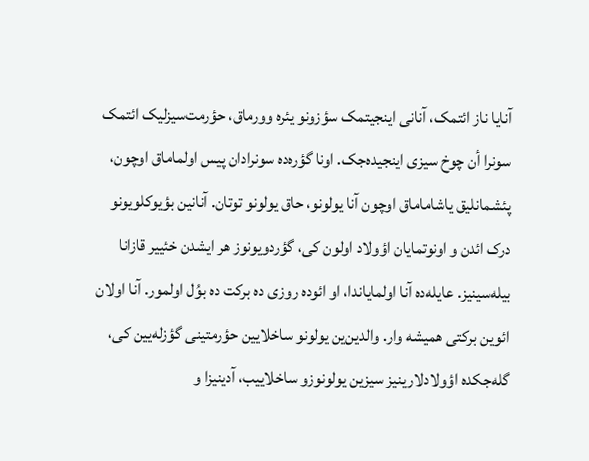آنایا ناز ائتمک، آنانی اینجیتمک سؤزونو یئره وورماق، حؤرمت‌سیزلیک ائتمک سونرا أن چوخ سیزی اینجیده‌جک. اونا گؤره‌ده سونرادان پیس اولماماق اوچون، پئشمانلیق یاشاماماق اوچون آنا یولونو، حاق یولونو توتان. آنانین بؤیوکلویونو درک ائدن و اونوتمایان اؤولاد اولون کی، گؤردویونوز هر ایشدن خئییر قازانا بیله‌سینیز. عایله‌ده آنا اولمایاندا، او ائوده روزی ده برکت ده بوُل اولمور. آنا اولان ائوین برکتی همیشه وار. والدین‌ین یولونو ساخلایین حؤرمتینی گؤزله‌یین کی، گله‌جکده اؤولادلارینیز سیزین یولونوزو ساخلاییب، آدینیزا و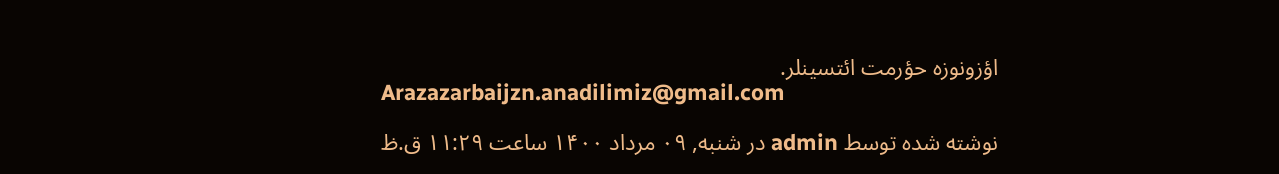اؤزونوزه حؤرمت ائتسینلر.
Arazazarbaijzn.anadilimiz@gmail.com

نوشته شده توسط admin در شنبه, ۰۹ مرداد ۱۴۰۰ ساعت ۱۱:۲۹ ق.ظ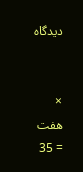دیدگاه


× هفت = 35